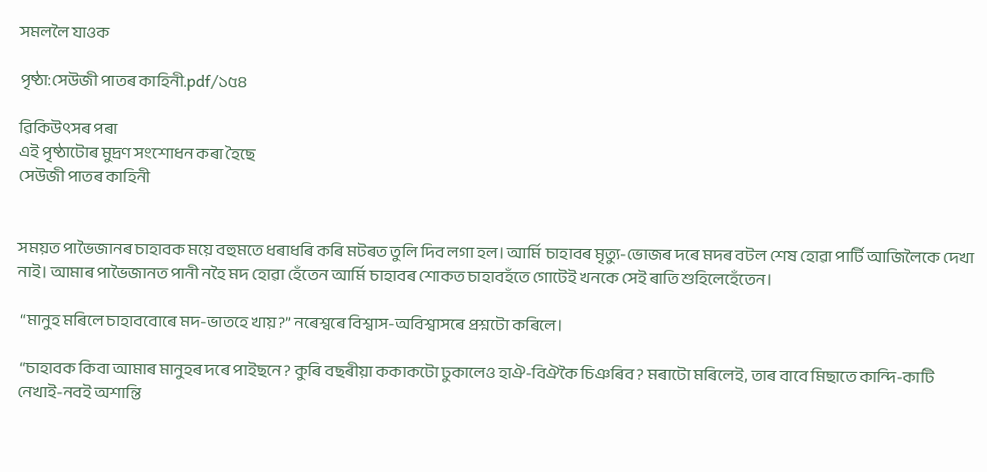সমললৈ যাওক

পৃষ্ঠা:সেউজী পাতৰ কাহিনী.pdf/১৫৪

ৱিকিউৎসৰ পৰা
এই পৃষ্ঠাটোৰ মুদ্ৰণ সংশোধন কৰা হৈছে
সেউজী পাতৰ কাহিনী


সময়ত পাভৈজানৰ চাহাবক ময়ে বহুমতে ধৰাধৰি কৰি মটৰত তুলি দিব লগা হল। আৰ্মি চাহাবৰ মৃত্যু-ভোজৰ দৰে মদৰ বটল শেষ হোৱা পাৰ্টি আজিলৈকে দেখা নাই। আমাৰ পাভৈজানত পানী নহৈ মদ হোৱা হেঁতেন আৰ্মি চাহাবৰ শোকত চাহাবহঁতে গোটেই খনকে সেই ৰাতি শুহিলেহেঁতেন।

 “মানুহ মৰিলে চাহাববোৰে মদ-ভাতহে খায়?” নৰেশ্বৰে বিশ্বাস-অবিশ্বাসৰে প্ৰশ্নটো কৰিলে।

 “চাহাবক কিবা আমাৰ মানুহৰ দৰে পাইছনে? কুৰি বছৰীয়া ককাকটো ঢুকালেও হাঐ-বিঐকৈ চিঞৰিব ? মৰাটো মৰিলেই, তাৰ বাবে মিছাতে কান্দি-কাটি নেখাই-নবই অশান্তি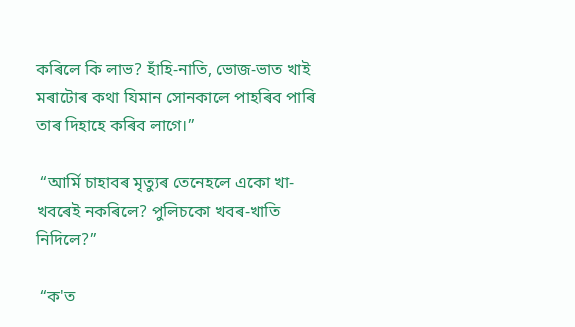কৰিলে কি লাভ? হাঁহি-নাতি, ভোজ-ভাত খাই মৰাটোৰ কথা যিমান সোনকালে পাহৰিব পাৰি তাৰ দিহাহে কৰিব লাগে।”

 “আৰ্মি চাহাবৰ মৃত্যুৰ তেনেহলে একো খা-খবৰেই নকৰিলে? পুলিচকো খবৰ-খাতি নিদিলে?”

 “ক'ত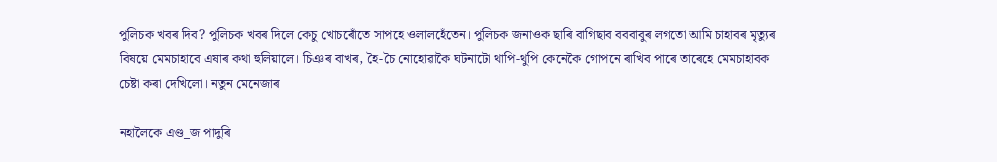পুলিচক খবৰ দিব? পুলিচক খবৰ দিলে কেচু খোচৰোঁতে সাপহে ওলালহেঁতেন। পুলিচক জনাওক ছাৰি বাগিছাব বববাবুৰ লগতো আমি চাহাবৰ মৃত্যুৰ বিষয়ে মেমচাহাবে এষাৰ কথা হুলিয়ালে। চিঞৰ বাখৰ, হৈ-চৈ নোহোৱাকৈ ঘটনাটো থাপি-থুপি কেনেকৈ গোপনে ৰাখিব পাৰে তাৰেহে মেমচাহাবক চেষ্টা কৰা দেখিলো। নতুন মেনেজাৰ

নহালৈকে এণ্ড_জ পাদুৰি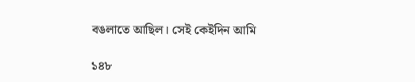বঙলাতে আছিল। সেই কেইদিন আমি

১৪৮